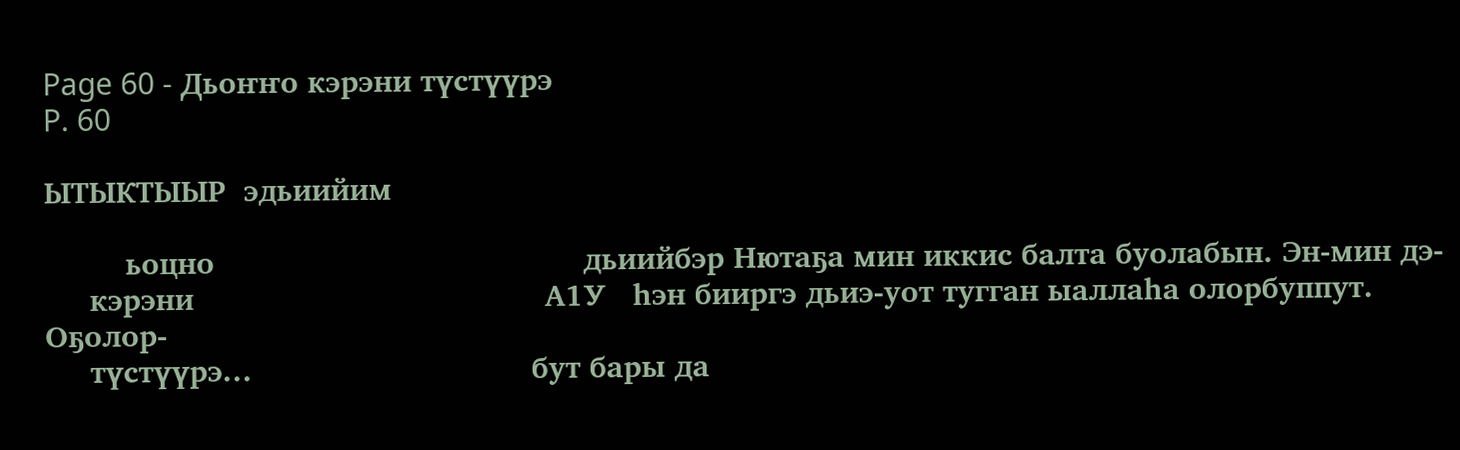Page 60 - Дьоҥҥо кэрэни түстүүрэ
P. 60

ЫТЫКТЫЫР  эдьиийим

         ьоцно                                         дьиийбэр Нютаҕа мин иккис балта буолабын. Эн-мин дэ-
     кэрэни                                       А1У   һэн бииргэ дьиэ-уот тугган ыаллаһа олорбуппут. Оҕолор-
     түстүүрэ...                               бут бары да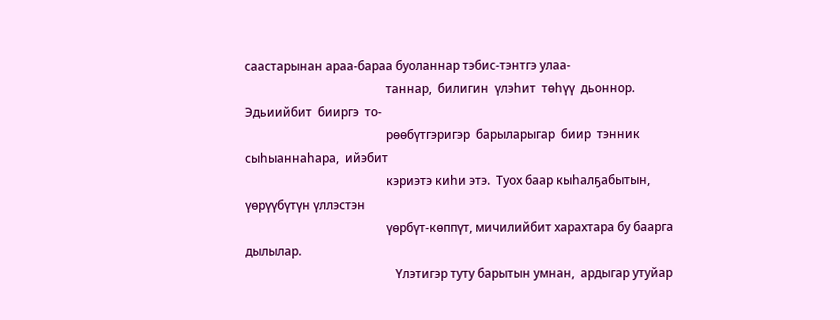саастарынан араа-бараа буоланнар тэбис-тэнтгэ улаа-
                                               таннар,  билигин  үлэһит  төһүү  дьоннор.  Эдьиийбит  бииргэ  то-
                                               рөөбүтгэригэр  барыларыгар  биир  тэнник  сыһыаннаһара,  ийэбит
                                               кэриэтэ киһи этэ.  Туох баар кыһалҕабытын,  үөрүүбүтүн үллэстэн
                                               үөрбүт-көппүт, мичилийбит харахтара бу баарга дылылар.
                                                  Үлэтигэр туту барытын умнан,  ардыгар утуйар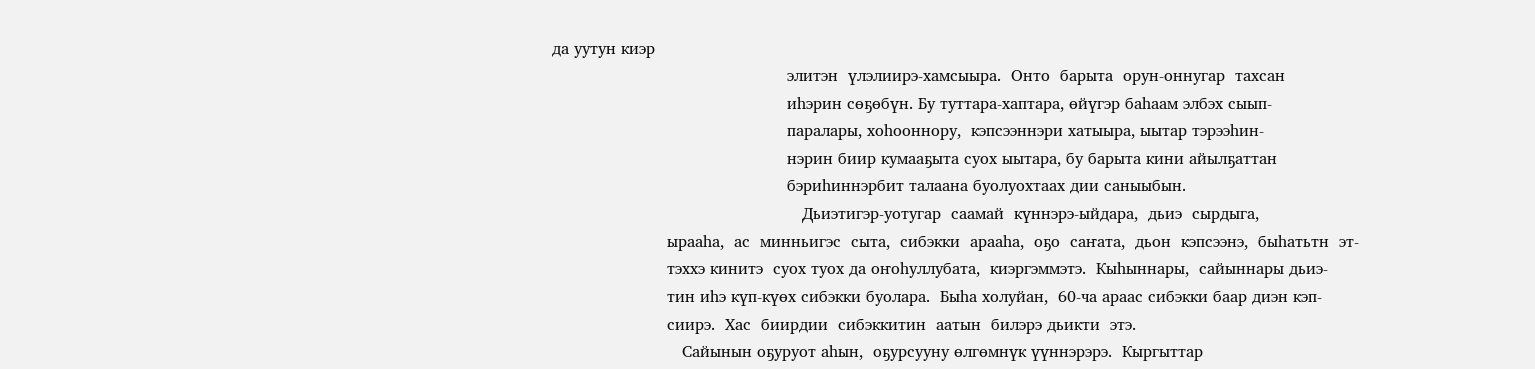да уутун киэр
                                               элитэн  үлэлиирэ-хамсыыра.  Онто  барыта  орун-оннугар  тахсан
                                               иһэрин сөҕөбүн. Бу туттара-хаптара, өйүгэр баһаам элбэх сыып-
                                               паралары, хоһооннору,  кэпсээннэри хатыыра, ыытар тэрээһин-
                                               нэрин биир кумааҕыта суох ыытара, бу барыта кини айылҕаттан
                                               бэриһиннэрбит талаана буолуохтаах дии саныыбын.
                                                  Дьиэтигэр-уотугар  саамай  күннэрэ-ыйдара,  дьиэ  сырдыга,
                       ырааһа,  ас  минньигэс  сыта,  сибэкки  арааһа,  оҕо  саҥата,  дьон  кэпсээнэ,  быһатьтн  эт-
                       тэххэ кинитэ  суох туох да оҥоһуллубата,  киэргэммэтэ.  Кыһыннары,  сайыннары дьиэ-
                       тин иһэ күп-күөх сибэкки буолара.  Быһа холуйан,  60-ча араас сибэкки баар диэн кэп-
                       сиирэ.  Хас  биирдии  сибэккитин  аатын  билэрэ дьикти  этэ.
                          Сайынын оҕуруот аһын,  оҕурсууну өлгөмнүк үүннэрэрэ.  Кыргыттар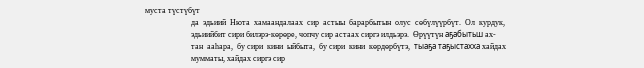муста түстүбүт
                       да  эдьиий  Нюта  хамаандалаах  сир  астыы  барарбытын  олус  сөбүлүүрбүт.  Ол  курдук,
                       эдьиийбит сири билэрэ-көрөре, чопчу сир астаах сиргэ илдьэрэ.  Өрүүтүн аҕабытьш ах-
                       тан  ааһара,  бу сири  кини  ыйбыта,  бу сири  кини  көрдөрбүтэ,  тыаҕа таҕыстахха хайдах
                       мумматы, хайдах сиргэ сир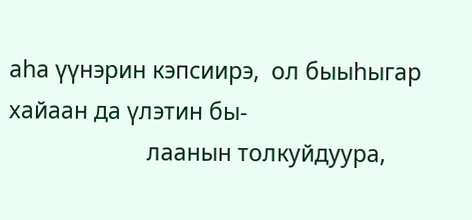аһа үүнэрин кэпсиирэ,  ол быыһыгар хайаан да үлэтин бы-
                       лаанын толкуйдуура,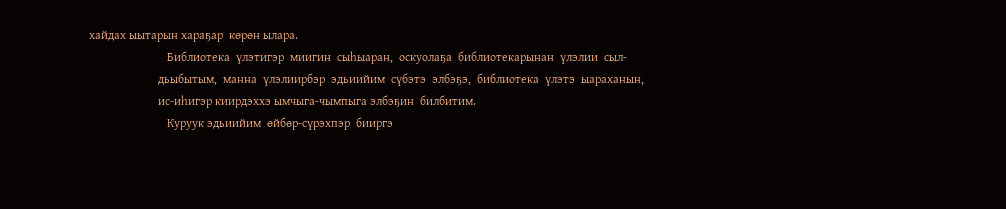хайдах ыытарын хараҕар  көрөн ылара.
                          Библиотека  үлэтигэр  миигин  сыһыаран,  оскуолаҕа  библиотекарынан  үлэлии  сыл-
                       дьыбытым,  манна  үлэлиирбэр  эдьиийим  сүбэтэ  элбэҕэ,  библиотека  үлэтэ  ыараханын,
                       ис-иһигэр киирдэххэ ымчыга-чымпыга элбэҕин  билбитим.
                          Куруук эдьиийим  өйбөр-сүрэхпэр  бииргэ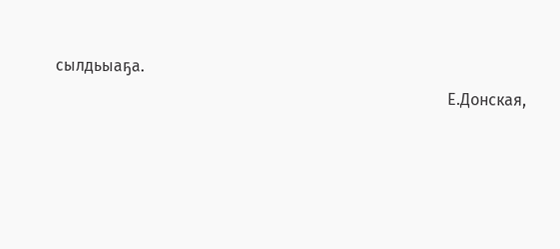сылдьыаҕа.
                                                                                                  Е.Донская,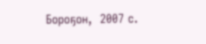Бороҕон,  2007 с.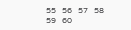55   56   57   58   59   60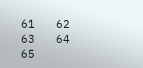61   62   63   64   65